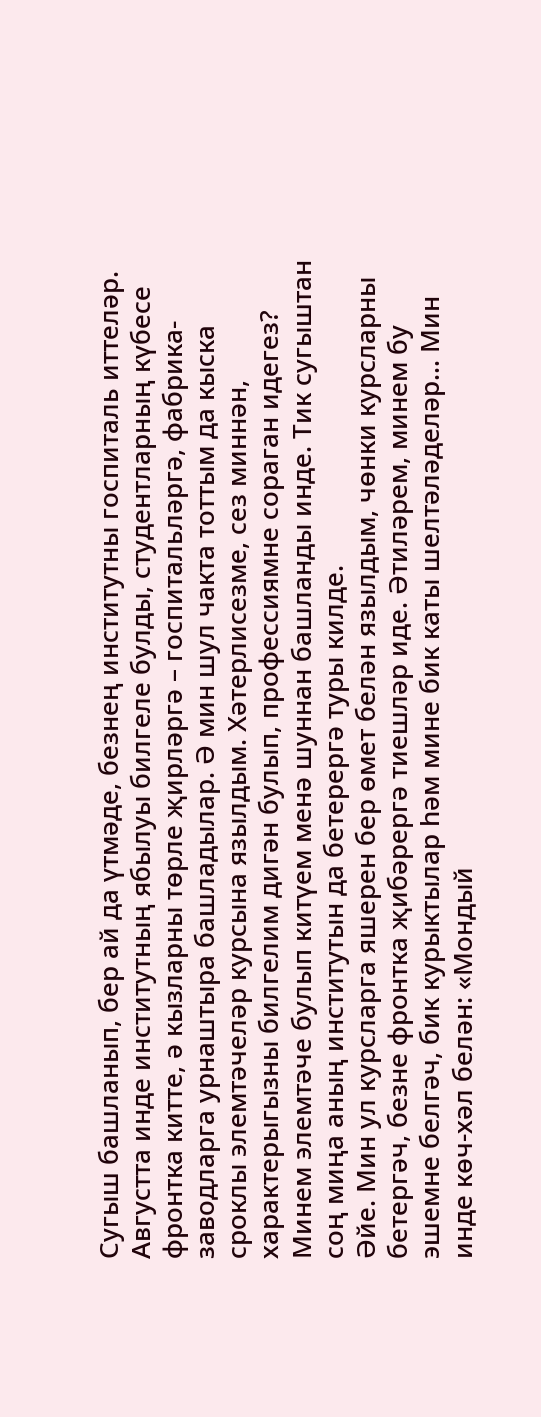Сугыш башланып, бер ай да үтмәде, безнең институтны госпиталь иттеләр. Августта инде институтның ябылуы билгеле булды, студентларның күбесе фронтка китте, ә кызларны төрле җирләргә – госпитальләргә, фабрика-заводларга урнаштыра башладылар. Ә мин шул чакта тоттым да кыска сроклы элемтәчеләр курсына язылдым. Хәтерлисезме, сез миннән, характерыгызны билгелим дигән булып, профессиямне сораган идегез? Минем элемтәче булып китүем менә шуннан башланды инде. Тик сугыштан соң миңа аның институтын да бетерергә туры килде.
Әйе. Мин ул курсларга яшерен бер өмет белән язылдым, чөнки курсларны бетергәч, безне фронтка җибәрергә тиешләр иде. Әтиләрем, минем бу эшемне белгәч, бик курыктылар һәм мине бик каты шелтәләделәр… Мин инде көч-хәл белән: «Мондый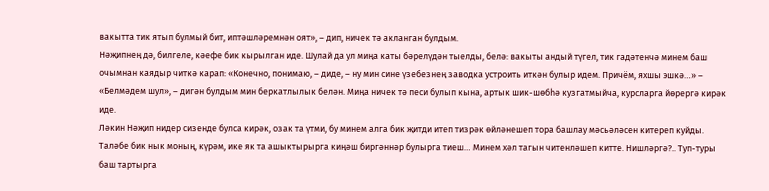вакытта тик ятып булмый бит, иптәшләремнән оят», – дип, ничек тә акланган булдым.
Нәҗипнең дә, билгеле, кәефе бик кырылган иде. Шулай да ул миңа каты бәрелүдән тыелды, белә: вакыты андый түгел, тик гадәтенчә минем баш очымнан каядыр читкә карап: «Конечно, понимаю, – диде, – ну мин сине үзебезнең заводка устроить иткән булыр идем. Причём, яхшы эшкә…» – «Белмәдем шул», – дигән булдым мин беркатлылык белән. Миңа ничек тә песи булып кына, артык шик-шөбһә кузгатмыйча, курсларга йөрергә кирәк иде.
Ләкин Нәҗип нидер сизенде булса кирәк, озак та үтми, бу минем алга бик җитди итеп тизрәк өйләнешеп тора башлау мәсьәләсен китереп куйды. Таләбе бик нык моның, күрәм, ике як та ашыктырырга киңәш биргәннәр булырга тиеш… Минем хәл тагын читенләшеп китте. Нишләргә?.. Туп-туры баш тартырга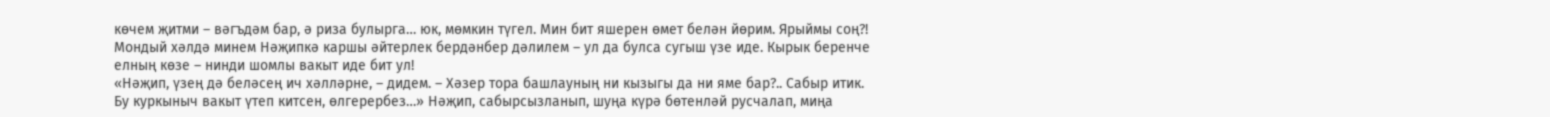көчем җитми – вәгъдәм бар, ә риза булырга… юк, мөмкин түгел. Мин бит яшерен өмет белән йөрим. Ярыймы соң?! Мондый хәлдә минем Нәҗипкә каршы әйтерлек бердәнбер дәлилем – ул да булса сугыш үзе иде. Кырык беренче елның көзе – нинди шомлы вакыт иде бит ул!
«Нәҗип, үзең дә беләсең ич хәлләрне, – дидем. – Хәзер тора башлауның ни кызыгы да ни яме бар?.. Сабыр итик. Бу куркыныч вакыт үтеп китсен, өлгерербез…» Нәҗип, сабырсызланып, шуңа күрә бөтенләй русчалап, миңа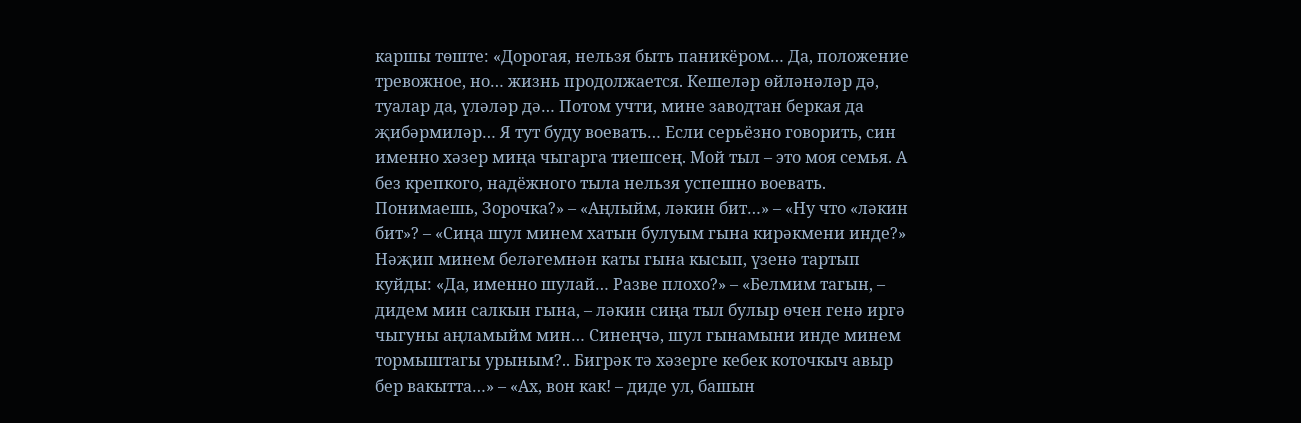каршы төште: «Дорогая, нельзя быть паникёром… Да, положение тревожное, но… жизнь продолжается. Кешеләр өйләнәләр дә, туалар да, үләләр дә… Потом учти, мине заводтан беркая да җибәрмиләр… Я тут буду воевать… Если серьёзно говорить, син именно хәзер миңа чыгарга тиешсең. Мой тыл – это моя семья. А без крепкого, надёжного тыла нельзя успешно воевать. Понимаешь, Зорочка?» – «Аңлыйм, ләкин бит…» – «Ну что «ләкин бит»? – «Сиңа шул минем хатын булуым гына кирәкмени инде?» Нәҗип минем беләгемнән каты гына кысып, үзенә тартып куйды: «Да, именно шулай… Разве плохо?» – «Белмим тагын, – дидем мин салкын гына, – ләкин сиңа тыл булыр өчен генә иргә чыгуны аңламыйм мин… Синеңчә, шул гынамыни инде минем тормыштагы урыным?.. Бигрәк тә хәзерге кебек коточкыч авыр бер вакытта…» – «Ах, вон как! – диде ул, башын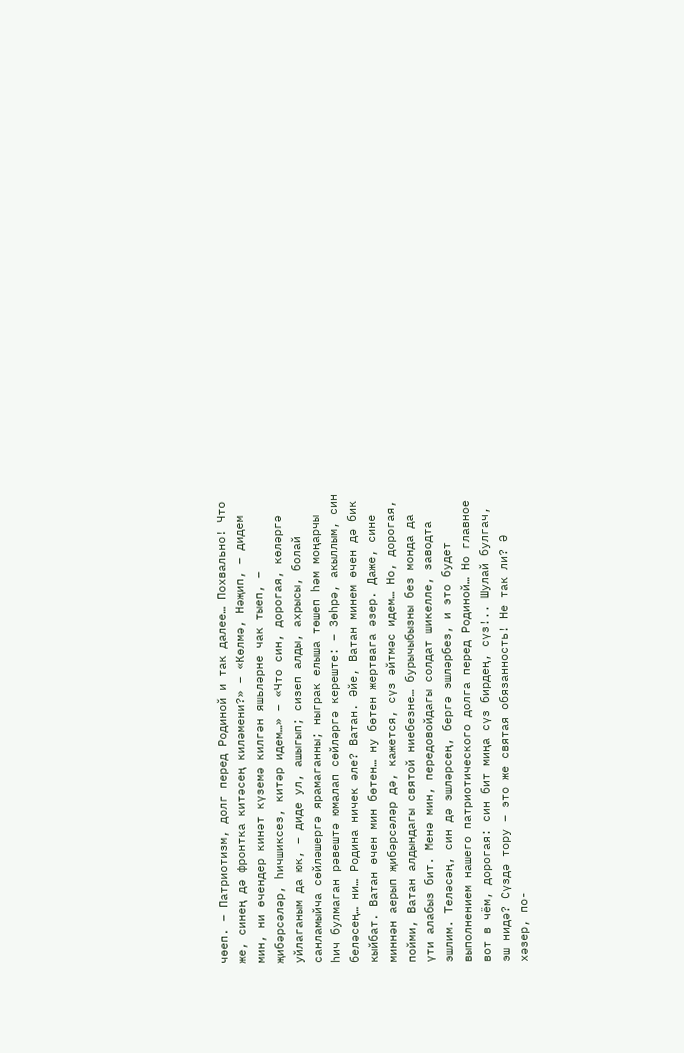чөеп. – Патриотизм, долг перед Родиной и так далее… Похвально! Что же, синең дә фронтка китәсең киләмени?» – «Көлмә, Нәҗип, – дидем мин, ни өчендер кинәт күземә килгән яшьләрне чак тыеп, – җибәрсәләр, һичшиксез, китәр идем…» – «Что син, дорогая, көләргә уйлаганым да юк, – диде ул, ашыгып; сизеп алды, ахрысы, болай санламыйча сөйләшергә ярамаганны; ныграк елыша төшеп һәм моңарчы һич булмаган рәвештә юмалап сөйләргә кереште: – Зөһрә, акыллым, син беләсең… ни… Родина ничек әле? Ватан. Әйе, Ватан минем өчен дә бик кыйбат. Ватан өчен мин бөтен… ну бөтен жертвага әзер. Даже, сине миннән аерып җибәрсәләр дә, кажется, сүз әйтмәс идем… Но, дорогая, пойми, Ватан алдындагы святой ниебезне… бурычыбызны без монда да үти алабыз бит. Менә мин, передовойдагы солдат шикелле, заводта эшлим. Теләсәң, син дә эшләрсең, бергә эшләрбез, и это будет выполнением нашего патриотического долга перед Родиной… Но главное вот в чём, дорогая: син бит миңа сүз бирдең, сүз!.. Шулай булгач, эш нидә? Сүздә тору – это же святая обязанность! Не так ли? Ә хәзер, по-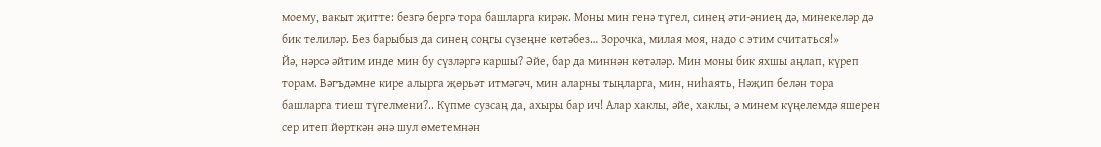моему, вакыт җитте: безгә бергә тора башларга кирәк. Моны мин генә түгел, синең әти-әниең дә, минекеләр дә бик телиләр. Без барыбыз да синең соңгы сүзеңне көтәбез… Зорочка, милая моя, надо с этим считаться!»
Йә, нәрсә әйтим инде мин бу сүзләргә каршы? Әйе, бар да миннән көтәләр. Мин моны бик яхшы аңлап, күреп торам. Вәгъдәмне кире алырга җөрьәт итмәгәч, мин аларны тыңларга, мин, ниһаять, Нәҗип белән тора башларга тиеш түгелмени?.. Күпме сузсаң да, ахыры бар ич! Алар хаклы, әйе, хаклы, ә минем күңелемдә яшерен сер итеп йөрткән әнә шул өметемнән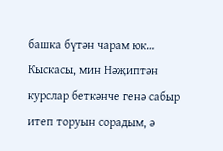башка бүтән чарам юк…
Кыскасы, мин Нәҗиптән курслар беткәнче генә сабыр итеп торуын сорадым, ә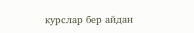курслар бер айдан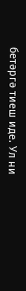бетәргә тиеш иде. Ул ни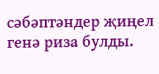сәбәптәндер җиңел генә риза булды.